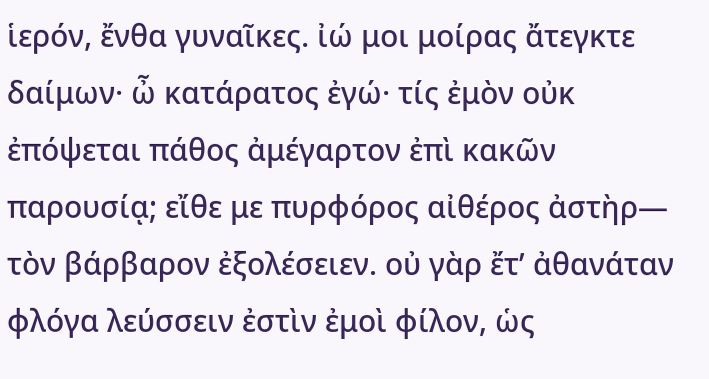ἱερόν, ἔνθα γυναῖκες. ἰώ μοι μοίρας ἄτεγκτε δαίμων· ὦ κατάρατος ἐγώ· τίς ἐμὸν οὐκ ἐπόψεται πάθος ἀμέγαρτον ἐπὶ κακῶν παρουσίᾳ; εἴθε με πυρφόρος αἰθέρος ἀστὴρ— τὸν βάρβαρον ἐξολέσειεν. οὐ γὰρ ἔτʼ ἀθανάταν φλόγα λεύσσειν ἐστὶν ἐμοὶ φίλον, ὡς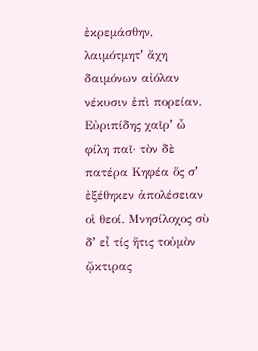ἐκρεμάσθην, λαιμότμητʼ ἄχη δαιμόνων αἰόλαν νέκυσιν ἐπὶ πορείαν. Εὐριπίδης χαῖρʼ ὦ φίλη παῖ· τὸν δὲ πατέρα Κηφέα ὅς σʼ ἐξέθηκεν ἀπολέσειαν οἱ θεοί. Μνησίλοχος σὺ δʼ εἶ τίς ἥτις τοὐμὸν ᾤκτιρας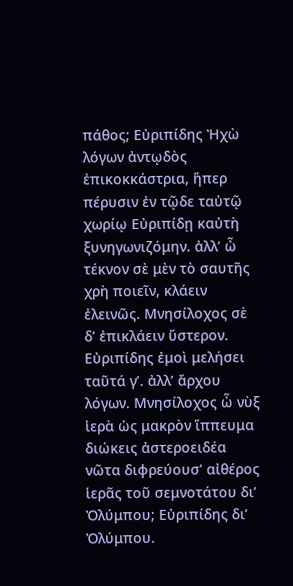πάθος; Εὐριπίδης Ἠχὼ λόγων ἀντῳδὸς ἐπικοκκάστρια, ἥπερ πέρυσιν ἐν τῷδε ταὐτῷ χωρίῳ Εὐριπίδῃ καὐτὴ ξυνηγωνιζόμην. ἀλλʼ ὦ τέκνον σὲ μὲν τὸ σαυτῆς χρὴ ποιεῖν, κλάειν ἐλεινῶς. Μνησίλοχος σὲ δʼ ἐπικλάειν ὕστερον. Εὐριπίδης ἐμοὶ μελήσει ταῦτά γʼ. ἀλλʼ ἄρχου λόγων. Μνησίλοχος ὦ νὺξ ἱερὰ ὡς μακρὸν ἵππευμα διώκεις ἀστεροειδέα νῶτα διφρεύουσʼ αἰθέρος ἱερᾶς τοῦ σεμνοτάτου διʼ Ὀλύμπου; Εὐριπίδης διʼ Ὀλύμπου.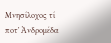Μνησίλοχος τί ποτʼ Ἀνδρομέδα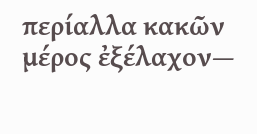περίαλλα κακῶν μέρος ἐξέλαχον—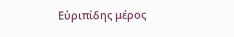Εὐριπίδης μέρος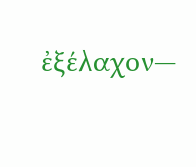ἐξέλαχον—